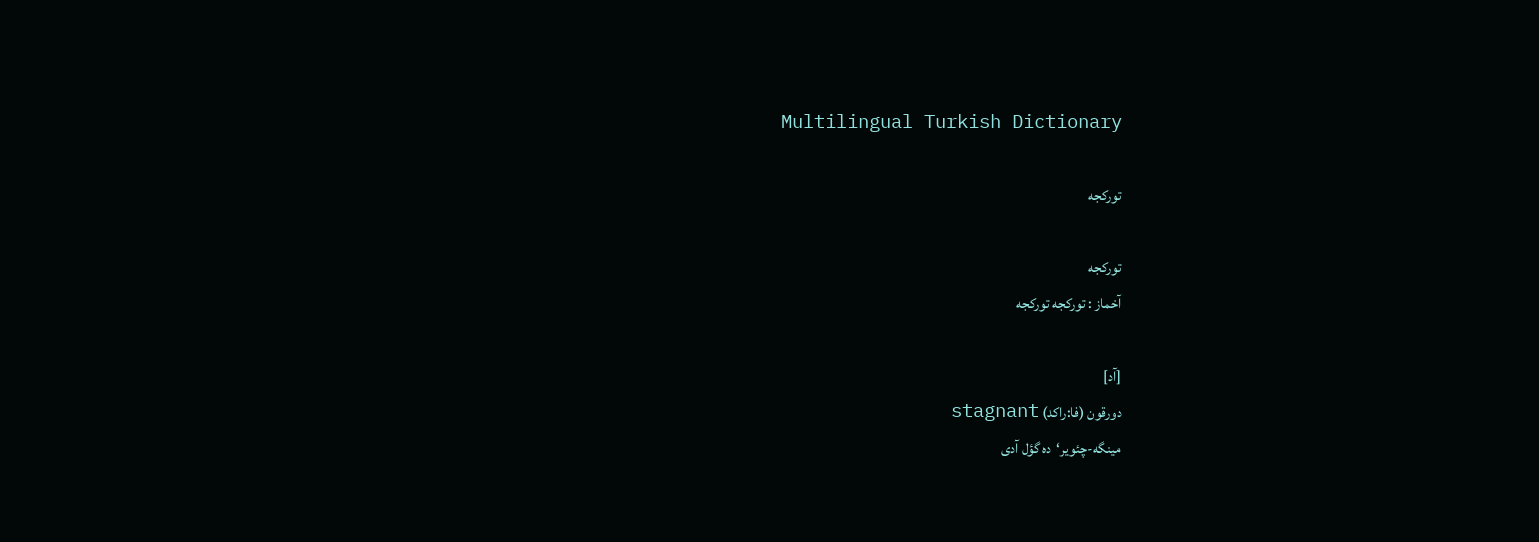Multilingual Turkish Dictionary

تورکجه

تورکجه
آخماز : تورکجه تورکجه

[آد]
دورقون (فا:راکد) stagnant
مینگه-چئویر‘ده گؤل آدی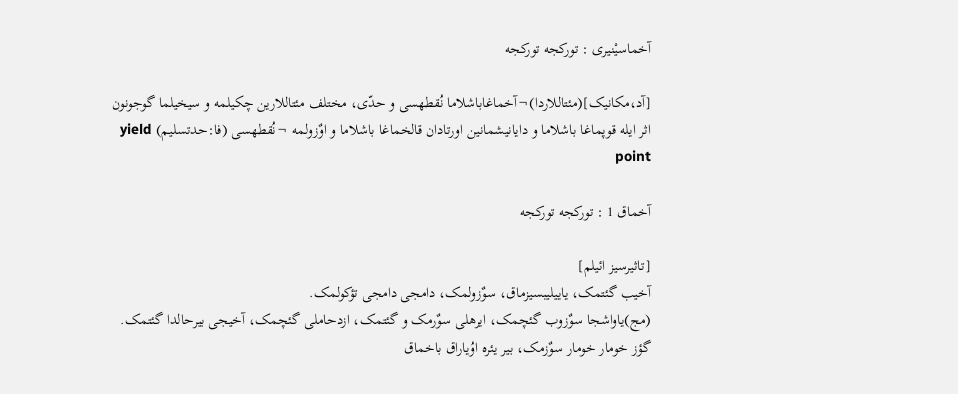آخماسیْنیری : تورکجه تورکجه

[آد،مکانیک](مئتاللاردا)¬آخماغاباشلاما نُقطهسی و حدّی، مختلف مئتاللارین چکیلمه و سیخیلما گوجونون اثر ایله قوپماغا باشلاما و دایانیشمانین اورتادان قالخماغا باشلاما و اوٌزولمه ¬نُقطهسی (فا:حدتسلیم) yield point

آخماق 1 : تورکجه تورکجه

[تاثیرسیز ائیلم]
آخیب گئتمک، یاییلیبسیزماق، سوٌزولمک، دامجی دامجی تؤکولمک.
(مج)یاواشجا سوٌزوب گئچمک، ایرهلی سوٌرمک و گئتمک، ازدحاملی گئچمک، آخیجی بیرحالدا گئتمک.
گؤز خومار خومار سوٌزمک، بیر یئره اوُیاراق باخماق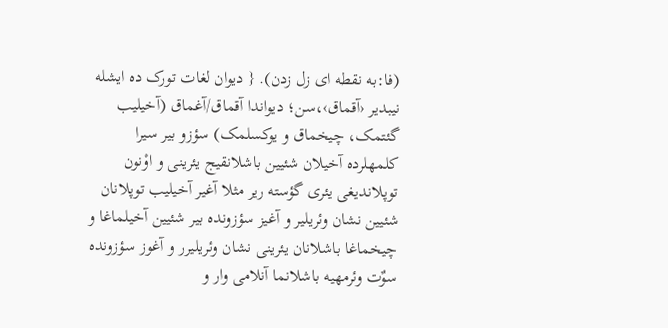(فا:به نقطه ای زل زدن). { دیوان لغات تورک ده ایشله نیبدیر ‹آقماق›،سن؛ دیواندا آقماق/آغماق (آخیلیب گئتمک، چیخماق و یوکسلمک) سؤزو بیر سیرا کلمهلرده آخیلان شئیین باشلانقیج یئرینی و اوْنون توپلاندیغی یئری گؤسته ریر مثلا آغیر آخیلیب توپلانان شئیین نشان وئریلیر و آغیز سؤزونده بیر شئیین آخیلماغا و چیخماغا باشلانان یئرینی نشان وئریلیرر و آغوز سؤزونده سوٌت وئرمهیه باشلانما آنلامی وار و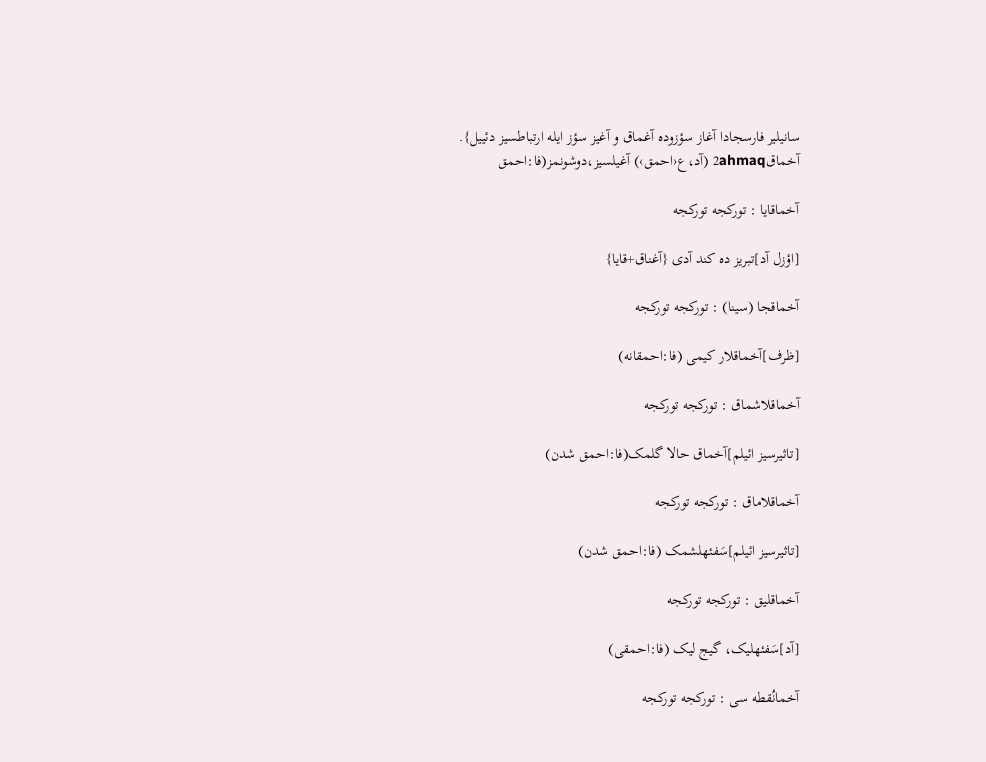سانیلیر فارسجادا آغاز سؤزوده آغماق و آغیز سؤز ایله ارتباطسیز دئییل}.
آخماق2ahmaq (آد،ع‹احمق›) آغیلسیز،دوشونمز(فا:احمق

آخماقایا : تورکجه تورکجه

[اؤزل آد]تبریز ده کند آدی {آغناق+قایا}

آخماقجا (سینا) : تورکجه تورکجه

[ظرف]آخماقلار کیمی (فا:احمقانه)

آخماقلاشماق : تورکجه تورکجه

[تاثیرسیز ائیلم]آخماق حالا گلمک(فا:احمق شدن)

آخماقلاماق : تورکجه تورکجه

[تاثیرسیز ائیلم]سَفئهلشمک (فا:احمق شدن)

آخماقلیق : تورکجه تورکجه

[آد]سَفئهلیک، گیج لیک (فا:احمقی)

آخمانُقطه سی : تورکجه تورکجه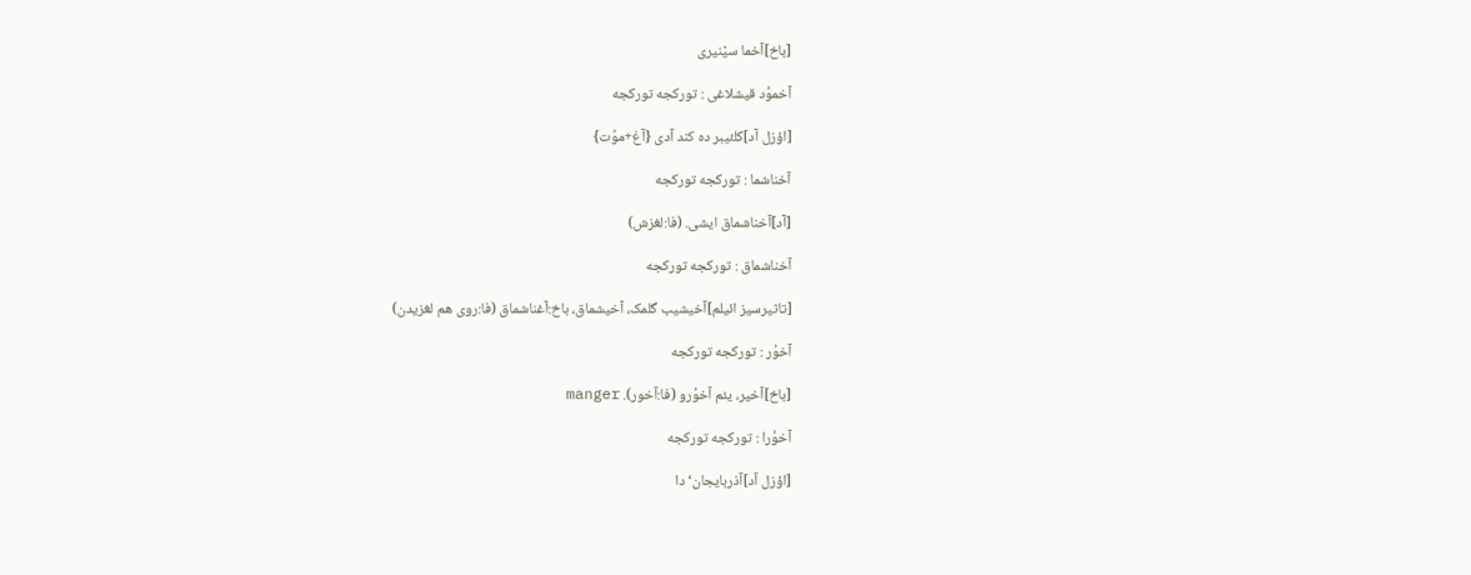[باخ]آخما سیْنیری

آخموُد قیشلاغی : تورکجه تورکجه

[اؤزل آد]کلئیبر ده کند آدی {آغ+موُت}

آخناشما : تورکجه تورکجه

[آد]آخناشماق ایشی. (فا:لغزش)

آخناشماق : تورکجه تورکجه

[تاثیرسیز ائیلم]آخیشیب گلمک، آخیشماق، باخ:آغناشماق (فا:روی هم لغزیدن)

آخوُر : تورکجه تورکجه

[باخ]آخیر، یئم آخوُرو (فا:آخور). manger

آخوُرا : تورکجه تورکجه

[اؤزل آد]آذربایجان‘دا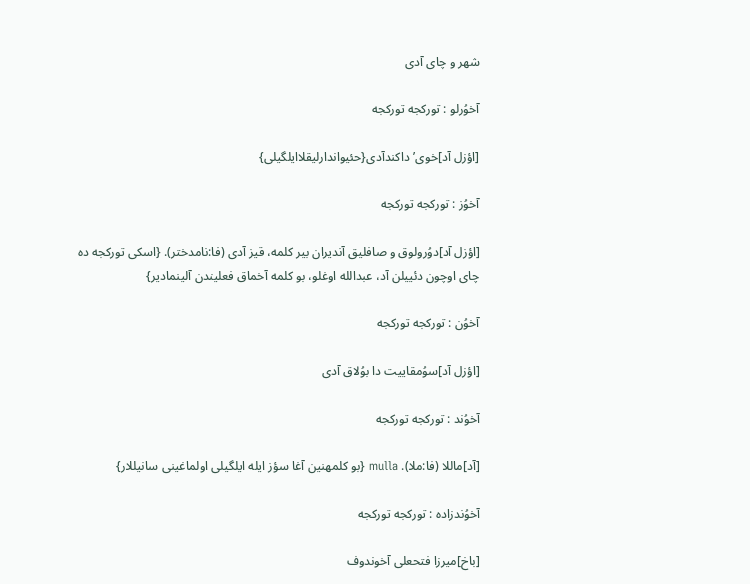شهر و چای آدی

آخوُرلو : تورکجه تورکجه

[اؤزل آد]خوی’داکندآدی{حئیواندارلیقلاایلگیلی}

آخوُز : تورکجه تورکجه

[اؤزل آد]دوُرولوق و صافلیق آندیران بیر کلمه، قیز آدی (فا:نامدختر). {اسکی تورکجه ده چای اوچون دئییلن آد، عبدالله اوغلو، بو کلمه آخماق فعلیندن آلینمادیر}

آخوُن : تورکجه تورکجه

[اؤزل آد]سوُمقاییت دا بوُلاق آدی

آخوُند : تورکجه تورکجه

[آد]ماللا (فا:ملا). mulla {بو کلمهنین آغا سؤز ایله ایلگیلی اولماغینی سانیللار}

آخوُندزاده : تورکجه تورکجه

[باخ]میرزا فتحعلی آخوندوف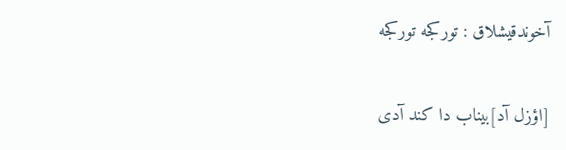آخوندقیشلاق : تورکجه تورکجه

[اؤزل آد]بیناب دا کند آدی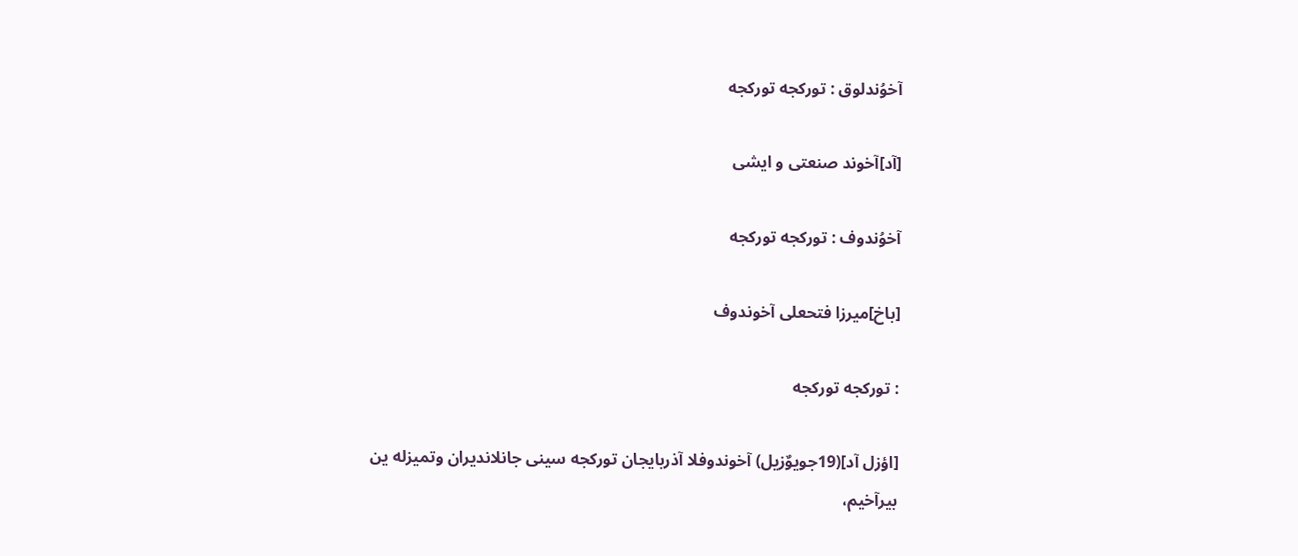آخوُندلوق : تورکجه تورکجه

[آد]آخوند صنعتی و ایشی

آخوُندوف : تورکجه تورکجه

[باخ]میرزا فتحعلی آخوندوف

: تورکجه تورکجه

[اؤزل آد](19جویوٌزیل) آخوندوفلا آذربایجان تورکجه سینی جانلاندیران وتمیزله ین بیرآخیم،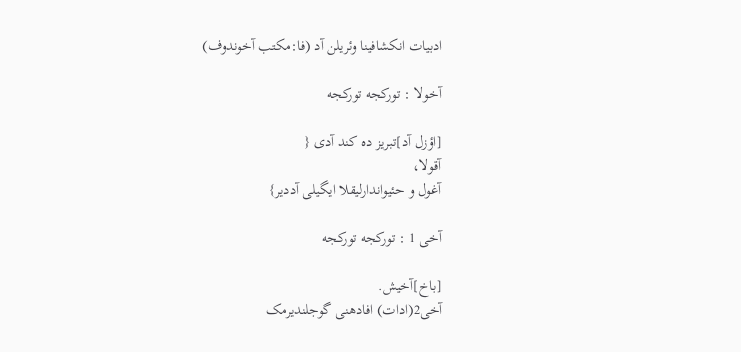ادبیات انکشافینا وئریلن آد (فا:مکتب آخوندوف)

آخولا : تورکجه تورکجه

[اؤزل آد]تبریز ده کند آدی {
آقولا،
آغول و حئیواندارلیقلا ایگیلی آددیر}

آخی 1 : تورکجه تورکجه

[باخ]آخیش.
آخی2(ادات) افادهنی گوجلندیرمک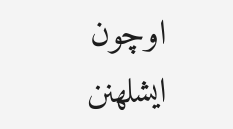اوچون ایشلهنن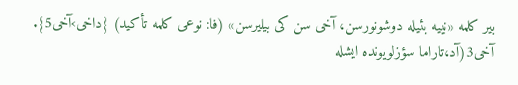بیر کلمه «نییه بئیله دوشونورسن، آخی سن کی بیلیرسن» (فا: نوعی کلمه تأکید) {داخی›آخی5}.
آخی3(آد،تاراما سؤزلویونده ایشله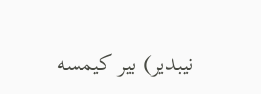نیبدیر) بیر کیمسه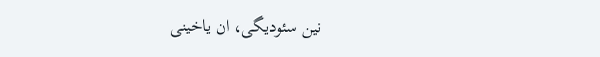نین سئودیگی، ان یاخینی